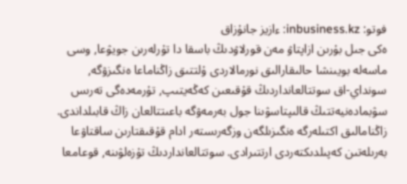فوتو: inbusiness.kz: ءازيز جانۇزاق
ەكى جىل بۇرىن ازاپتاۋ مەن قورلاۋدىڭ باسقا دا تۇرلەرىن جويۋعا, وسى ماسەلە بويىنشا حالىقارالىق نورمالاردى ۇلتتىق زاڭناماعا ەنگىزۋگە, سونداي-اق سوتتالعانداردىڭ قۇقىعىن كەڭەيتىپ, تۇرمەدەگى تەرىس سۋبمادەنيەتتىڭ قالىپتاسۋىنا جول بەرمەۋگە باعىتتالعان زاڭ قابىلداندى. زاڭنامالىق اكتىلەرگە ەنگىزىلگەن وزگەرىستەر ادام قۇقىقتارىن ساقتاۋعا بەرىلەتىن كەپىلدىكتەردى ارتتىرادى. سوتتالعانداردىڭ تۇزەلۋىنە, قوعامعا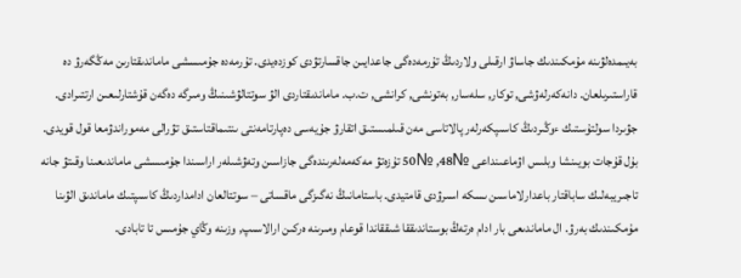بەيىمدەلۋىنە مۇمكىندىك جاساۋ ارقىلى ولاردىڭ تۇرمەدەگى جاعدايىن جاقسارتۋدى كوزدەيدى. تۇرمەدە جۇمىسشى ماماندىقتارىن مەڭگەرۋ دە قاراستىرىلعان. دانەكەرلەۋشى, توكار, سلەسار, بەتونشى, كرانشى, ت.ب. ماماندىقتاردى الۋ سوتتالۋشىنىڭ ومىرگە دەگەن قۇشتارلىعىن ارتتىرادى.
جۋىردا سولتۇستىك ءوڭىردىڭ كاسىپكەرلەر پالاتاسى مەن قىلمىستىق اتقارۋ جۇيەسى دەپارتامەنتى ىنتىماقتاستىق تۋرالى مەموراندۋمعا قول قويدى. بۇل قۇجات بويىنشا وبلىس اۋماعىنداعى №48, №50 تۇزەتۋ مەكەمەلەرىندەگى جازاسىن وتەۋشىلەر اراسىندا جۇمىسشى ماماندىعىنا وقىتۋ جانە تاجىريبەلىك ساباقتار باعدارلاماسىن ىسكە اسىرۋدى قامتيدى. باستامانىڭ نەگىزگى ماقساتى – سوتتالعان ادامداردىڭ كاسىپتىك ماماندىق الۋىنا مۇمكىندىك بەرۋ. ال ماماندىعى بار ادام ەرتەڭ بوستاندىققا شىققاندا قوعام ومىرىنە ەركىن ارالاسىپ, وزىنە وڭاي جۇمىس تا تابادى.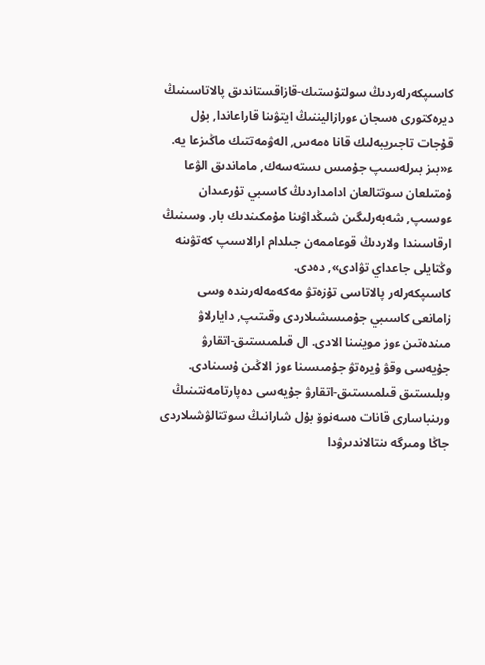كاسىپكەرلەردىڭ سولتۇستىك-قازاقستاندىق پالاتاسىنىڭ ديرەكتورى ەسجان ءورازاليننىڭ ايتۋىنا قاراعاندا, بۇل قۇجات تاجىريبەلىك قانا ەمەس, الەۋمەتتىك ماڭىزعا يە.
ء«بىز بىرلەسىپ جۇمىس ىستەسەك, ماماندىق الۋعا ۇمتىلعان سوتتالعان ادامداردىڭ كاسىبي تۇرعىدان ءوسىپ, شەبەرلىگىن شىڭداۋىنا مۇمكىندىك بار. وسىنىڭ ارقاسىندا ولاردىڭ قوعاممەن جىلدام ارالاسىپ كەتۋىنە وڭتايلى جاعداي تۋادى», دەدى.
كاسىپكەرلەر پالاتاسى تۇزەتۋ مەكەمەلەرىندە وسى زامانعى كاسىبي جۇمىسشىلاردى وقىتىپ, دايارلاۋ مىندەتىن ءوز موينىنا الادى. ال قىلمىستىق-اتقارۋ جۇيەسى وقۋ ۇيرەتۋ جۇمىسىنا ءوز الاڭىن ۇسىنادى. وبلىستىق قىلمىستىق-اتقارۋ جۇيەسى دەپارتامەنتىنىڭ ورىنباسارى قانات ەسەنوۆ بۇل شارانىڭ سوتتالۋشىلاردى جاڭا ومىرگە ىنتالاندىرۋدا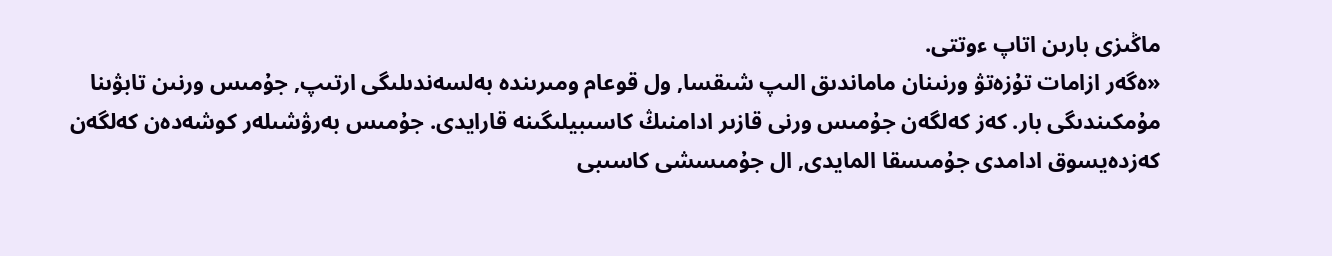ماڭىزى بارىن اتاپ ءوتتى.
«ەگەر ازامات تۇزەتۋ ورنىنان ماماندىق الىپ شىقسا, ول قوعام ومىرىندە بەلسەندىلىگى ارتىپ, جۇمىس ورنىن تابۋىنا مۇمكىندىگى بار. كەز كەلگەن جۇمىس ورنى قازىر ادامنىڭ كاسىبيلىگىنە قارايدى. جۇمىس بەرۋشىلەر كوشەدەن كەلگەن كەزدەيسوق ادامدى جۇمىسقا المايدى, ال جۇمىسشى كاسىبى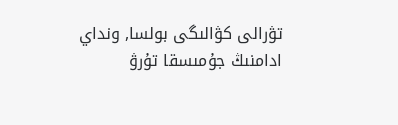تۋرالى كۋالىگى بولسا, ونداي ادامنىڭ جۇمىسقا تۇرۋ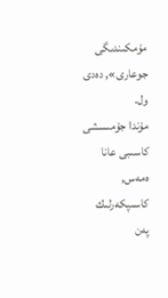مۇمكىندىگى جوعارى», دەدى ول.
مۇندا جۇمىسشى كاسىبى عانا ەمەس, كاسىپكەرلىك پەن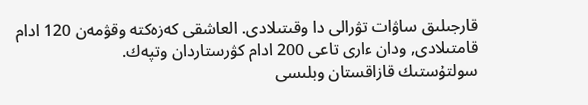قارجىلىق ساۋات تۋرالى دا وقىتىلادى. العاشقى كەزەكتە وقۋمەن 120 ادام قامتىلادى, ودان ءارى تاعى 200 ادام كۋرستاردان وتپەك.
سولتۇستىك قازاقستان وبلىسى